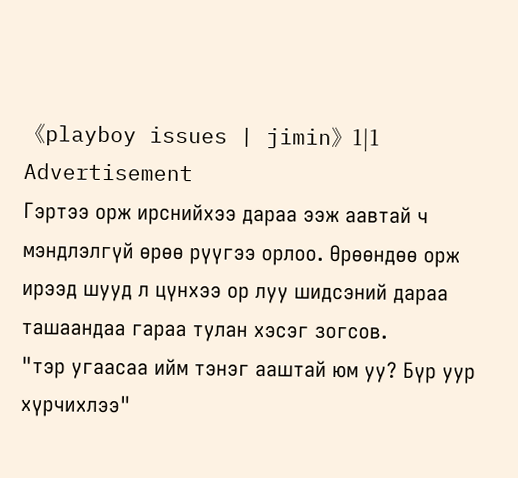《playboy issues | jimin》1|1
Advertisement
Гэртээ орж ирснийхээ дараа ээж аавтай ч мэндлэлгүй өрөө рүүгээ орлоо. Өрөөндөө орж ирээд шууд л цүнхээ ор луу шидсэний дараа ташаандаа гараа тулан хэсэг зогсов.
"тэр угаасаа ийм тэнэг ааштай юм уу? Бүр уур хүрчихлээ"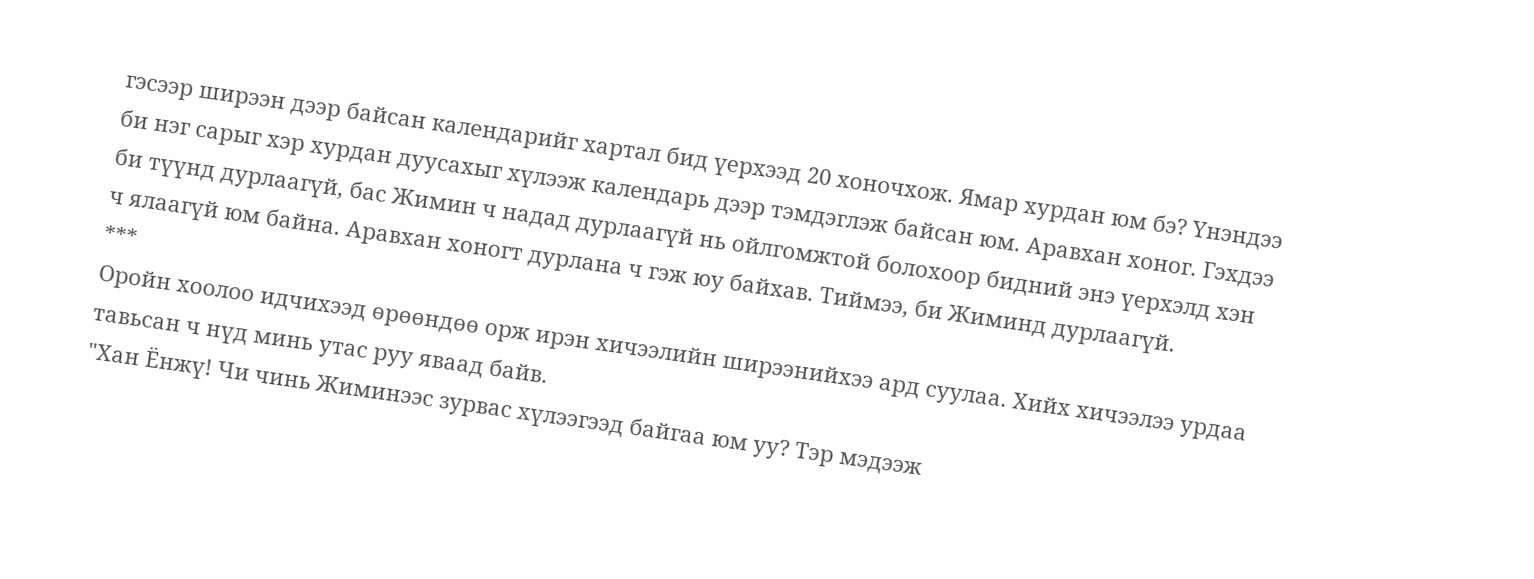гэсээр ширээн дээр байсан календарийг хартал бид үерхээд 20 хоночхож. Ямар хурдан юм бэ? Үнэндээ би нэг сарыг хэр хурдан дуусахыг хүлээж календарь дээр тэмдэглэж байсан юм. Аравхан хоног. Гэхдээ би түүнд дурлаагүй, бас Жимин ч надад дурлаагүй нь ойлгомжтой болохоор бидний энэ үерхэлд хэн ч ялаагүй юм байна. Аравхан хоногт дурлана ч гэж юу байхав. Тиймээ, би Жиминд дурлаагүй.
***
Оройн хоолоо идчихээд өрөөндөө орж ирэн хичээлийн ширээнийхээ ард суулаа. Хийх хичээлээ урдаа тавьсан ч нүд минь утас руу яваад байв.
"Хан Ёнжү! Чи чинь Жиминээс зурвас хүлээгээд байгаа юм уу? Тэр мэдээж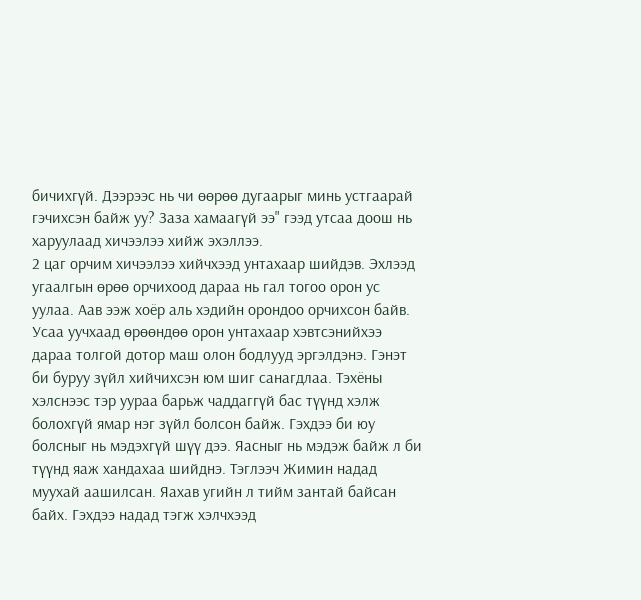бичихгүй. Дээрээс нь чи өөрөө дугаарыг минь устгаарай гэчихсэн байж уу? Заза хамаагүй ээ" гээд утсаа доош нь харуулаад хичээлээ хийж эхэллээ.
2 цаг орчим хичээлээ хийчхээд унтахаар шийдэв. Эхлээд угаалгын өрөө орчихоод дараа нь гал тогоо орон ус уулаа. Аав ээж хоёр аль хэдийн орондоо орчихсон байв. Усаа уучхаад өрөөндөө орон унтахаар хэвтсэнийхээ дараа толгой дотор маш олон бодлууд эргэлдэнэ. Гэнэт би буруу зүйл хийчихсэн юм шиг санагдлаа. Тэхёны хэлснээс тэр уураа барьж чаддаггүй бас түүнд хэлж болохгүй ямар нэг зүйл болсон байж. Гэхдээ би юу болсныг нь мэдэхгүй шүү дээ. Яасныг нь мэдэж байж л би түүнд яаж хандахаа шийднэ. Тэглээч Жимин надад муухай аашилсан. Яахав угийн л тийм зантай байсан байх. Гэхдээ надад тэгж хэлчхээд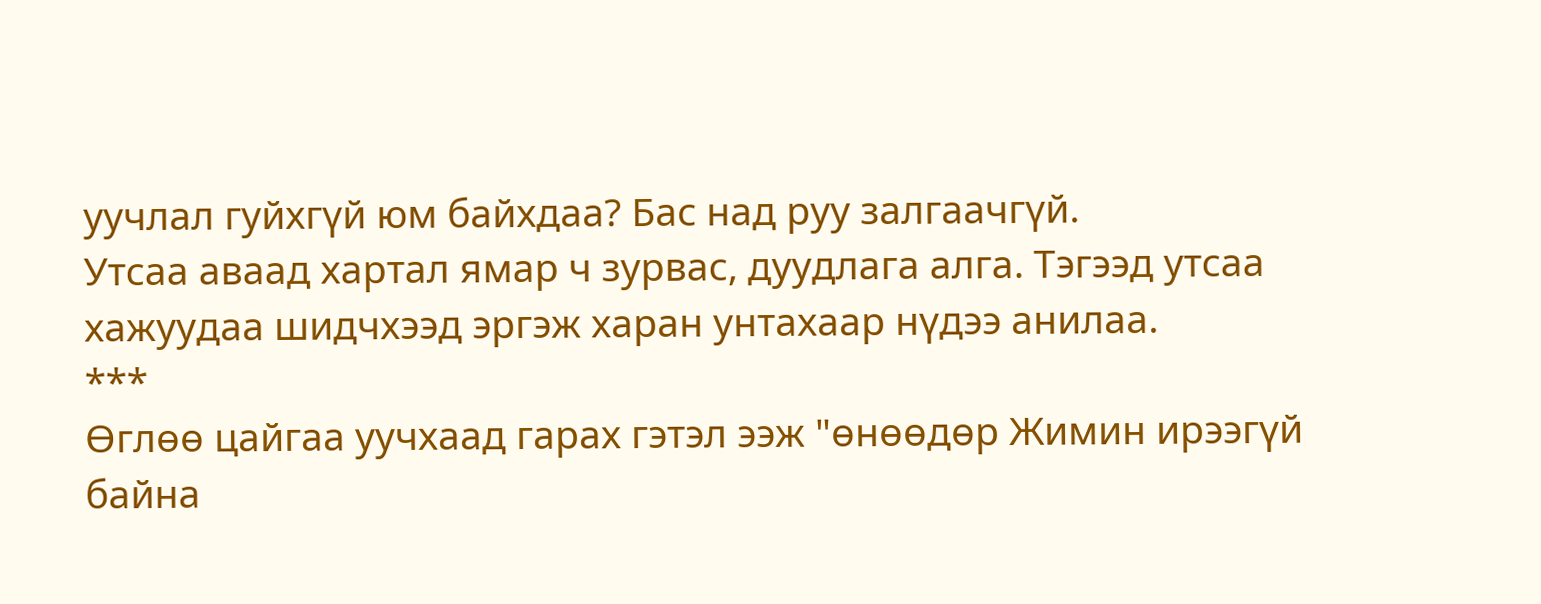уучлал гуйхгүй юм байхдаа? Бас над руу залгаачгүй.
Утсаа аваад хартал ямар ч зурвас, дуудлага алга. Тэгээд утсаа хажуудаа шидчхээд эргэж харан унтахаар нүдээ анилаа.
***
Өглөө цайгаа уучхаад гарах гэтэл ээж "өнөөдөр Жимин ирээгүй байна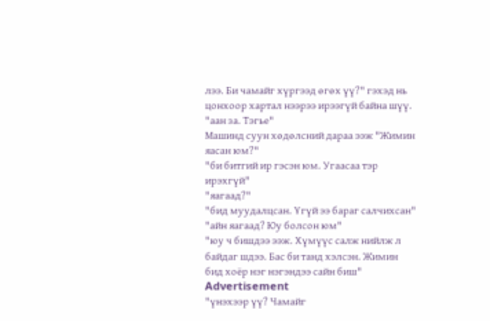лээ. Би чамайг хүргээд өгөх үү?" гэхэд нь цонхоор хартал нээрээ ирээгүй байна шүү.
"аан за. Тэгье"
Машинд суун хөдөлсний дараа ээж "Жимин яасан юм?"
"би битгий ир гэсэн юм. Угаасаа тэр ирэхгүй"
"яагаад?"
"бид муудалцсан. Үгүй ээ бараг салчихсан"
"айн яагаад? Юу болсон юм"
"юу ч бишдээ ээж. Хүмүүс салж нийлж л байдаг шдээ. Бас би танд хэлсэн. Жимин бид хоёр нэг нэгэндээ сайн биш"
Advertisement
"үнэхээр үү? Чамайг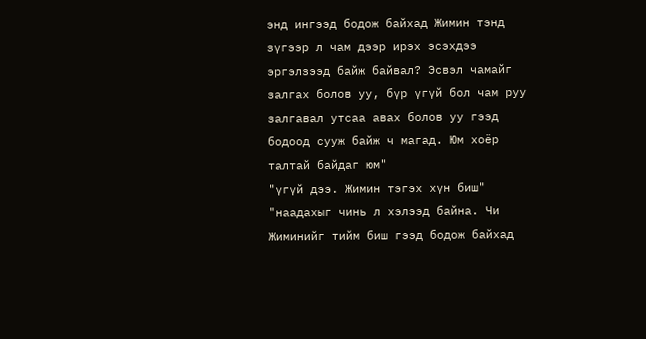энд ингээд бодож байхад Жимин тэнд зүгээр л чам дээр ирэх эсэхдээ эргэлзээд байж байвал? Эсвэл чамайг залгах болов уу, бүр үгүй бол чам руу залгавал утсаа авах болов уу гээд бодоод сууж байж ч магад. Юм хоёр талтай байдаг юм"
"үгүй дээ. Жимин тэгэх хүн биш"
"наадахыг чинь л хэлээд байна. Чи Жиминийг тийм биш гээд бодож байхад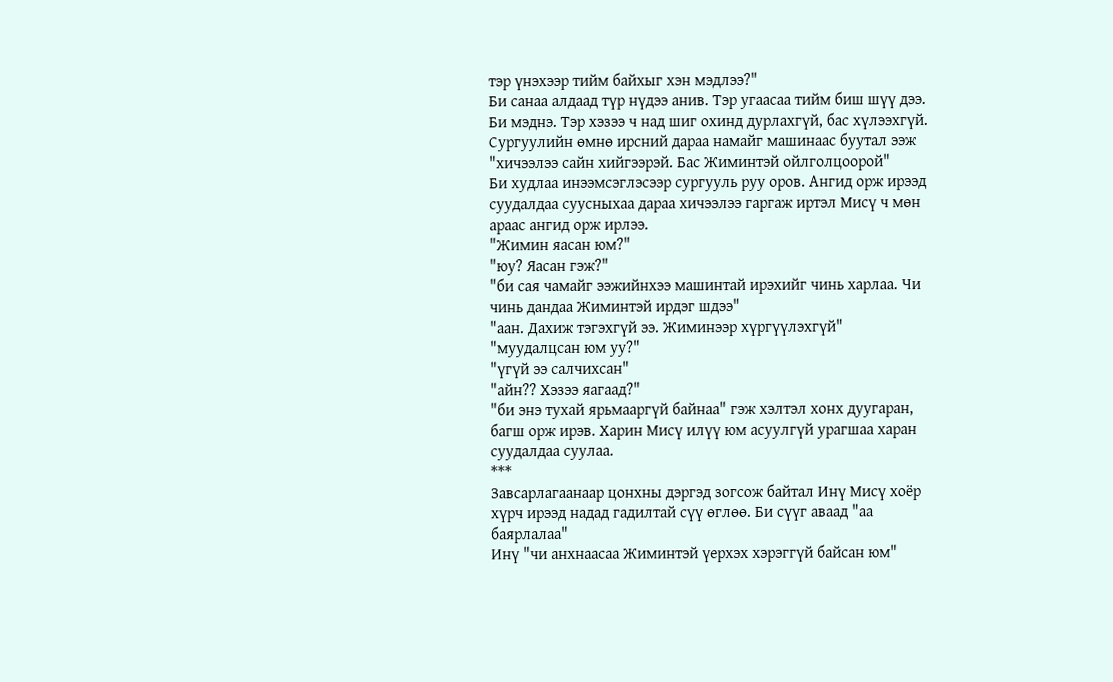тэр үнэхээр тийм байхыг хэн мэдлээ?"
Би санаа алдаад түр нүдээ анив. Тэр угаасаа тийм биш шүү дээ. Би мэднэ. Тэр хэзээ ч над шиг охинд дурлахгүй, бас хүлээхгүй.
Сургуулийн өмнө ирсний дараа намайг машинаас буутал ээж "хичээлээ сайн хийгээрэй. Бас Жиминтэй ойлголцоорой"
Би худлаа инээмсэглэсээр сургууль руу оров. Ангид орж ирээд суудалдаа суусныхаа дараа хичээлээ гаргаж иртэл Мисү ч мөн араас ангид орж ирлээ.
"Жимин яасан юм?"
"юу? Яасан гэж?"
"би сая чамайг ээжийнхээ машинтай ирэхийг чинь харлаа. Чи чинь дандаа Жиминтэй ирдэг шдээ"
"аан. Дахиж тэгэхгүй ээ. Жиминээр хүргүүлэхгүй"
"муудалцсан юм уу?"
"үгүй ээ салчихсан"
"айн?? Хэзээ яагаад?"
"би энэ тухай ярьмааргүй байнаа" гэж хэлтэл хонх дуугаран, багш орж ирэв. Харин Мисү илүү юм асуулгүй урагшаа харан суудалдаа суулаа.
***
Завсарлагаанаар цонхны дэргэд зогсож байтал Инү Мисү хоёр хүрч ирээд надад гадилтай сүү өглөө. Би сүүг аваад "аа баярлалаа"
Инү "чи анхнаасаа Жиминтэй үерхэх хэрэггүй байсан юм"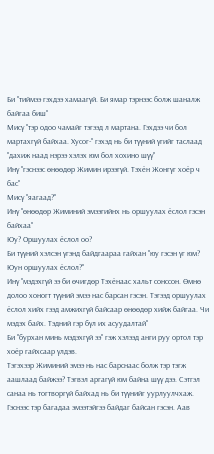Би "тиймээ гэхдээ хамаагүй. Би ямар тэрнээс болж шаналж байгаа биш"
Мисү "тэр одоо чамайг тэгээд л мартана. Гэхдээ чи бол мартахгүй байхаа. Хусог-" гэхэд нь би түүний үгийг таслаад "дахиж наад нэрээ хэлэх юм бол хохино шүү"
Инү "гэснээс өнөөдөр Жимин ирээгүй. Тэхён Жонгүг хоёр ч бас"
Мисү "яагаад?"
Инү "өнөөдөр Жиминий эмээгийнх нь оршуулах ёслол гэсэн байхаа"
Юу? Оршуулах ёслол оо?
Би түүний хэлсэн үгэнд байдгаараа гайхан "юу гэсэн үг юм? Юун оршуулах ёслол?"
Инү "мэдэхгүй ээ би өчигдөр Тэхёнаас хальт сонссон. Өмнө долоо хоногт түүний эмээ нас барсан гэсэн. Тэгээд оршуулах ёслол хийх гээд амжихгүй байсаар өнөөдөр хийж байгаа. Чи мэдэх байх. Тэдний гэр бүл их асуудалтай"
Би "бурхан минь мэдэхгүй ээ" гэж хэлээд анги руу ортол тэр хоёр гайхсаар үлдэв.
Тэгэхээр Жиминий эмээ нь нас барснаас болж тэр тэгж аашлаад байжээ? Тэгвэл аргагүй юм байна шүү дээ. Сэтгэл санаа нь тогтворгүй байхад нь би түүнийг уурлуулчхаж. Гэснээс тэр багадаа эмээтэйгээ байдаг байсан гэсэн. Аав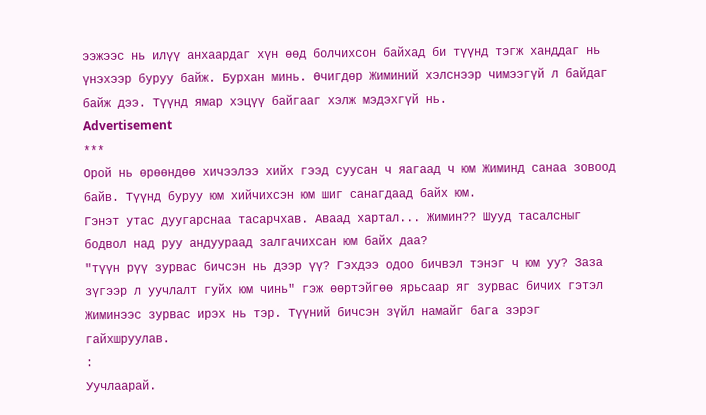ээжээс нь илүү анхаардаг хүн өөд болчихсон байхад би түүнд тэгж ханддаг нь үнэхээр буруу байж. Бурхан минь. Өчигдөр Жиминий хэлснээр чимээгүй л байдаг байж дээ. Түүнд ямар хэцүү байгааг хэлж мэдэхгүй нь.
Advertisement
***
Орой нь өрөөндөө хичээлээ хийх гээд суусан ч яагаад ч юм Жиминд санаа зовоод байв. Түүнд буруу юм хийчихсэн юм шиг санагдаад байх юм.
Гэнэт утас дуугарснаа тасарчхав. Аваад хартал... Жимин?? Шууд тасалсныг бодвол над руу андуураад залгачихсан юм байх даа?
"түүн рүү зурвас бичсэн нь дээр үү? Гэхдээ одоо бичвэл тэнэг ч юм уу? Заза зүгээр л уучлалт гуйх юм чинь" гэж өөртэйгөө ярьсаар яг зурвас бичих гэтэл Жиминээс зурвас ирэх нь тэр. Түүний бичсэн зүйл намайг бага зэрэг гайхшруулав.
:
Уучлаарай.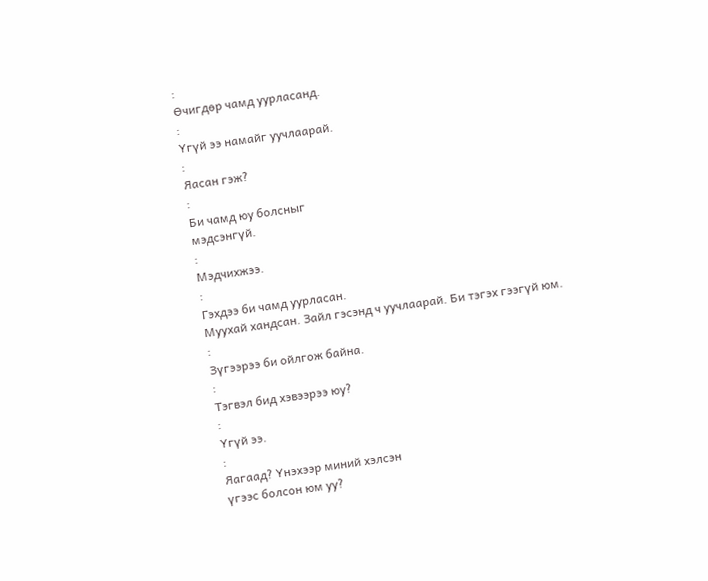:
Өчигдөр чамд уурласанд.
:
Үгүй ээ намайг уучлаарай.
:
Яасан гэж?
:
Би чамд юу болсныг
мэдсэнгүй.
:
Мэдчихжээ.
:
Гэхдээ би чамд уурласан.
Муухай хандсан. Зайл гэсэнд ч уучлаарай. Би тэгэх гээгүй юм.
:
Зүгээрээ би ойлгож байна.
:
Тэгвэл бид хэвээрээ юу?
:
Үгүй ээ.
:
Яагаад? Үнэхээр миний хэлсэн
үгээс болсон юм уу?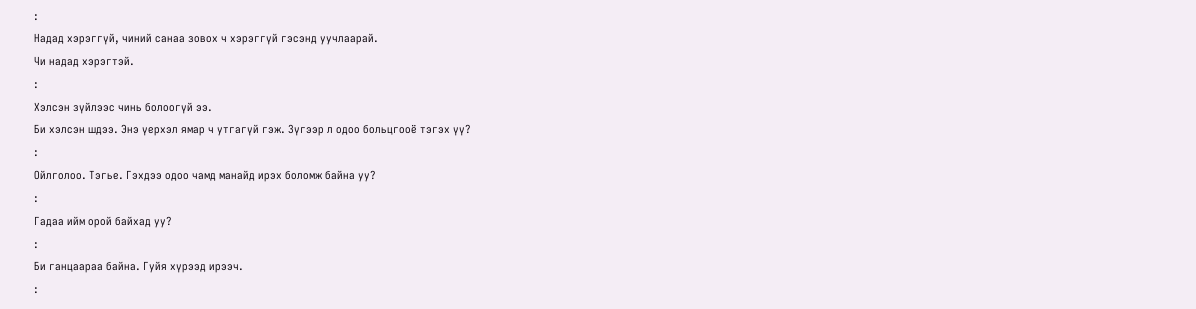:
Надад хэрэггүй, чиний санаа зовох ч хэрэггүй гэсэнд уучлаарай.
Чи надад хэрэгтэй.
:
Хэлсэн зүйлээс чинь болоогүй ээ.
Би хэлсэн шдээ. Энэ үерхэл ямар ч утгагүй гэж. Зүгээр л одоо больцгооё тэгэх үү?
:
Ойлголоо. Тэгье. Гэхдээ одоо чамд манайд ирэх боломж байна уу?
:
Гадаа ийм орой байхад уу?
:
Би ганцаараа байна. Гуйя хүрээд ирээч.
: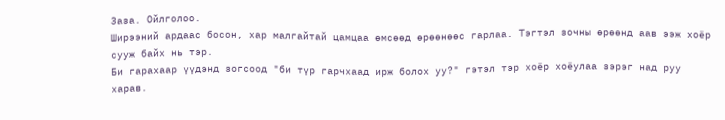Заза. Ойлголоо.
Ширээний ардаас босон, хар малгайтай цамцаа өмсөөд өрөөнөөс гарлаа. Тэгтэл зочны өрөөнд аав ээж хоёр сууж байх нь тэр.
Би гарахаар үүдэнд зогсоод "би түр гарчхаад ирж болох уу?" гэтэл тэр хоёр хоёулаа зэрэг над руу харав.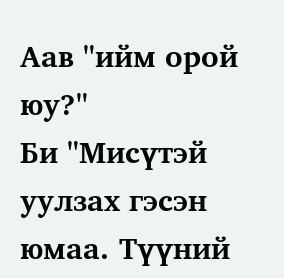Аав "ийм орой юу?"
Би "Мисүтэй уулзах гэсэн юмаа. Түүний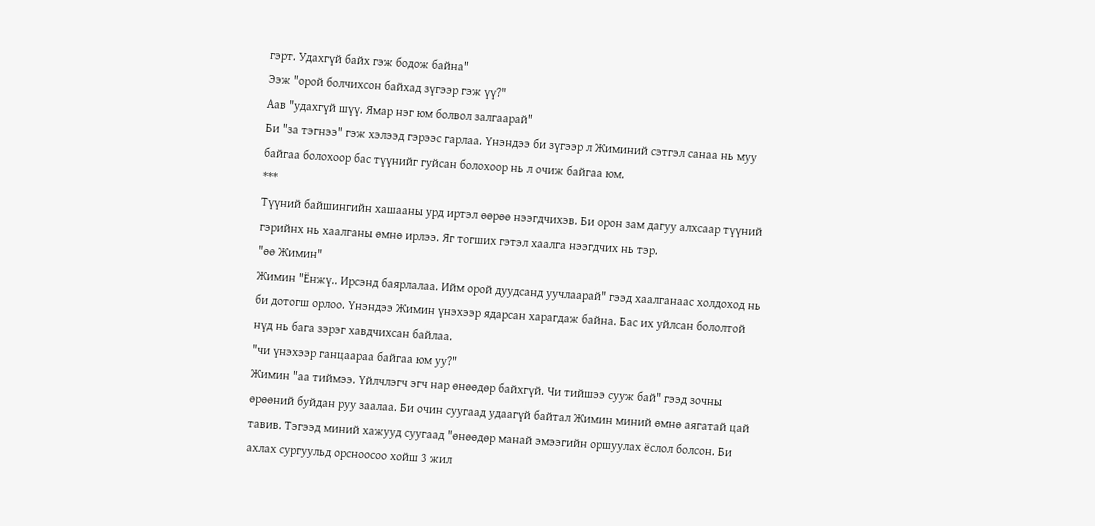гэрт. Удахгүй байх гэж бодож байна"
Ээж "орой болчихсон байхад зүгээр гэж үү?"
Аав "удахгүй шүү. Ямар нэг юм болвол залгаарай"
Би "за тэгнээ" гэж хэлээд гэрээс гарлаа. Үнэндээ би зүгээр л Жиминий сэтгэл санаа нь муу байгаа болохоор бас түүнийг гуйсан болохоор нь л очиж байгаа юм.
***
Түүний байшингийн хашааны урд иртэл өөрөө нээгдчихэв. Би орон зам дагуу алхсаар түүний гэрийнх нь хаалганы өмнө ирлээ. Яг тогших гэтэл хаалга нээгдчих нь тэр.
"өө Жимин"
Жимин "Ёнжү.. Ирсэнд баярлалаа. Ийм орой дуудсанд уучлаарай" гээд хаалганаас холдоход нь би дотогш орлоо. Үнэндээ Жимин үнэхээр ядарсан харагдаж байна. Бас их уйлсан бололтой нүд нь бага зэрэг хавдчихсан байлаа.
"чи үнэхээр ганцаараа байгаа юм уу?"
Жимин "аа тиймээ. Үйлчлэгч эгч нар өнөөдөр байхгүй. Чи тийшээ сууж бай" гээд зочны өрөөний буйдан руу заалаа. Би очин суугаад удаагүй байтал Жимин миний өмнө аягатай цай тавив. Тэгээд миний хажууд суугаад "өнөөдөр манай эмээгийн оршуулах ёслол болсон. Би ахлах сургуульд орсноосоо хойш 3 жил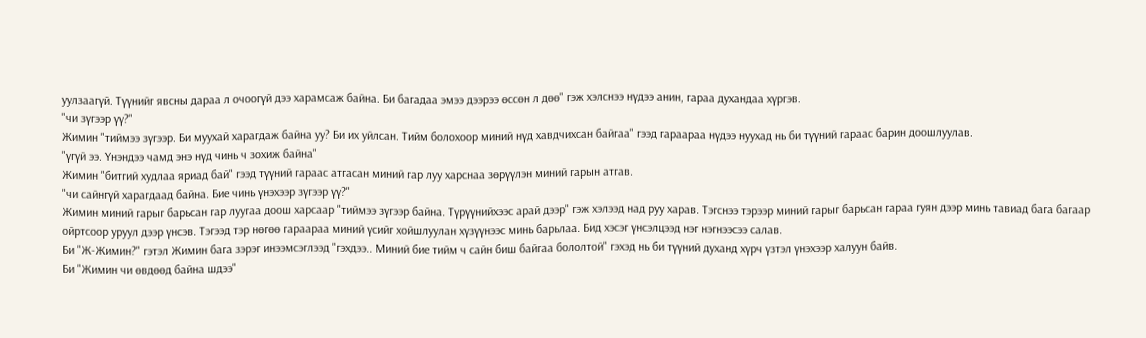уулзаагүй. Түүнийг явсны дараа л очоогүй дээ харамсаж байна. Би багадаа эмээ дээрээ өссөн л дөө" гэж хэлснээ нүдээ анин, гараа духандаа хүргэв.
"чи зүгээр үү?"
Жимин "тиймээ зүгээр. Би муухай харагдаж байна уу? Би их уйлсан. Тийм болохоор миний нүд хавдчихсан байгаа" гээд гараараа нүдээ нуухад нь би түүний гараас барин доошлуулав.
"үгүй ээ. Үнэндээ чамд энэ нүд чинь ч зохиж байна"
Жимин "битгий худлаа яриад бай" гээд түүний гараас атгасан миний гар луу харснаа зөрүүлэн миний гарын атгав.
"чи сайнгүй харагдаад байна. Бие чинь үнэхээр зүгээр үү?"
Жимин миний гарыг барьсан гар луугаа доош харсаар "тиймээ зүгээр байна. Түрүүнийхээс арай дээр" гэж хэлээд над руу харав. Тэгснээ тэрээр миний гарыг барьсан гараа гуян дээр минь тавиад бага багаар ойртсоор уруул дээр үнсэв. Тэгээд тэр нөгөө гараараа миний үсийг хойшлуулан хүзүүнээс минь барьлаа. Бид хэсэг үнсэлцээд нэг нэгнээсээ салав.
Би "Ж-Жимин?" гэтэл Жимин бага зэрэг инээмсэглээд "гэхдээ.. Миний бие тийм ч сайн биш байгаа бололтой" гэхэд нь би түүний духанд хүрч үзтэл үнэхээр халуун байв.
Би "Жимин чи өвдөөд байна шдээ"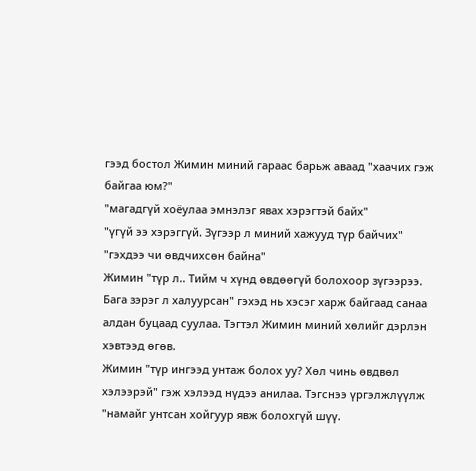гээд бостол Жимин миний гараас барьж аваад "хаачих гэж байгаа юм?"
"магадгүй хоёулаа эмнэлэг явах хэрэгтэй байх"
"үгүй ээ хэрэггүй. Зүгээр л миний хажууд түр байчих"
"гэхдээ чи өвдчихсөн байна"
Жимин "түр л.. Тийм ч хүнд өвдөөгүй болохоор зүгээрээ. Бага зэрэг л халуурсан" гэхэд нь хэсэг харж байгаад санаа алдан буцаад суулаа. Тэгтэл Жимин миний хөлийг дэрлэн хэвтээд өгөв.
Жимин "түр ингээд унтаж болох уу? Хөл чинь өвдвөл хэлээрэй" гэж хэлээд нүдээ анилаа. Тэгснээ үргэлжлүүлж "намайг унтсан хойгуур явж болохгүй шүү.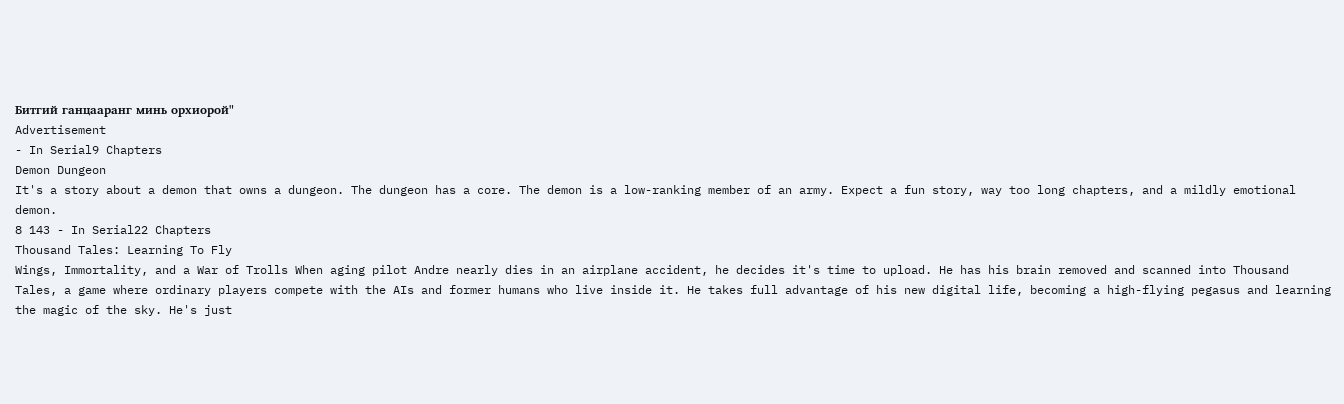Битгий ганцааранг минь орхиорой"
Advertisement
- In Serial9 Chapters
Demon Dungeon
It's a story about a demon that owns a dungeon. The dungeon has a core. The demon is a low-ranking member of an army. Expect a fun story, way too long chapters, and a mildly emotional demon.
8 143 - In Serial22 Chapters
Thousand Tales: Learning To Fly
Wings, Immortality, and a War of Trolls When aging pilot Andre nearly dies in an airplane accident, he decides it's time to upload. He has his brain removed and scanned into Thousand Tales, a game where ordinary players compete with the AIs and former humans who live inside it. He takes full advantage of his new digital life, becoming a high-flying pegasus and learning the magic of the sky. He's just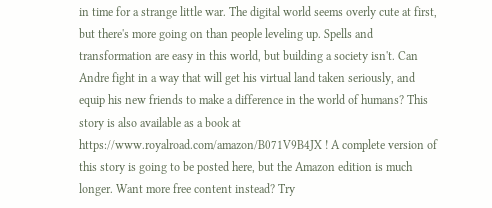in time for a strange little war. The digital world seems overly cute at first, but there's more going on than people leveling up. Spells and transformation are easy in this world, but building a society isn't. Can Andre fight in a way that will get his virtual land taken seriously, and equip his new friends to make a difference in the world of humans? This story is also available as a book at https://www.royalroad.com/amazon/B071V9B4JX ! A complete version of this story is going to be posted here, but the Amazon edition is much longer. Want more free content instead? Try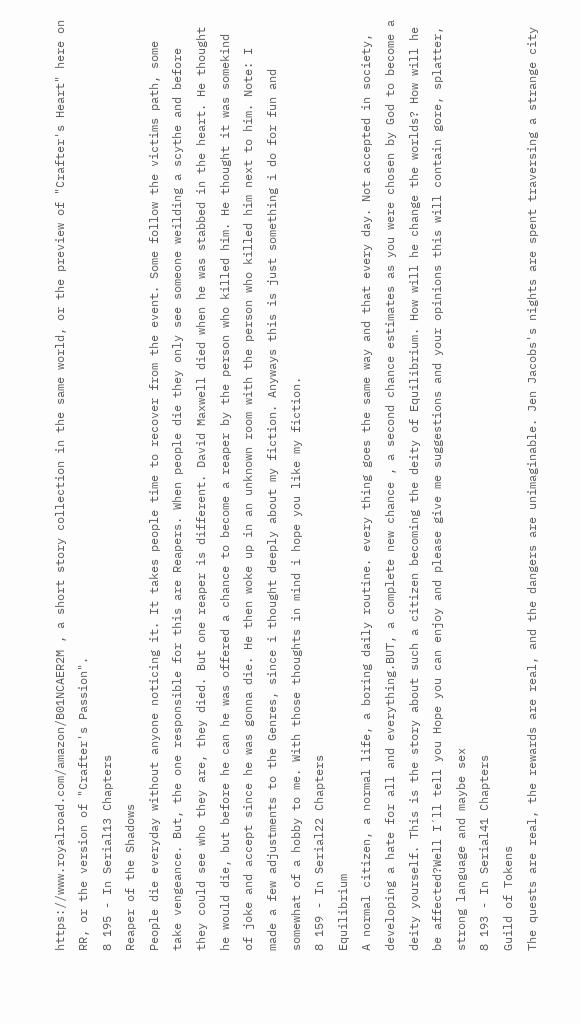https://www.royalroad.com/amazon/B01NCAER2M , a short story collection in the same world, or the preview of "Crafter's Heart" here on RR, or the version of "Crafter's Passion".
8 195 - In Serial13 Chapters
Reaper of the Shadows
People die everyday without anyone noticing it. It takes people time to recover from the event. Some follow the victims path, some take vengeance. But, the one responsible for this are Reapers. When people die they only see someone weilding a scythe and before they could see who they are, they died. But one reaper is different. David Maxwell died when he was stabbed in the heart. He thought he would die, but before he can he was offered a chance to become a reaper by the person who killed him. He thought it was somekind of joke and accept since he was gonna die. He then woke up in an unknown room with the person who killed him next to him. Note: I made a few adjustments to the Genres, since i thought deeply about my fiction. Anyways this is just something i do for fun and somewhat of a hobby to me. With those thoughts in mind i hope you like my fiction.
8 159 - In Serial22 Chapters
Equilibrium
A normal citizen, a normal life, a boring daily routine. every thing goes the same way and that every day. Not accepted in society, developing a hate for all and everything.BUT, a complete new chance , a second chance estimates as you were chosen by God to become a deity yourself. This is the story about such a citizen becoming the deity of Equilibrium. How will he change the worlds? How will he be affected?Well I´ll tell you Hope you can enjoy and please give me suggestions and your opinions this will contain gore, splatter, strong language and maybe sex
8 193 - In Serial41 Chapters
Guild of Tokens
The quests are real, the rewards are real, and the dangers are unimaginable. Jen Jacobs's nights are spent traversing a strange city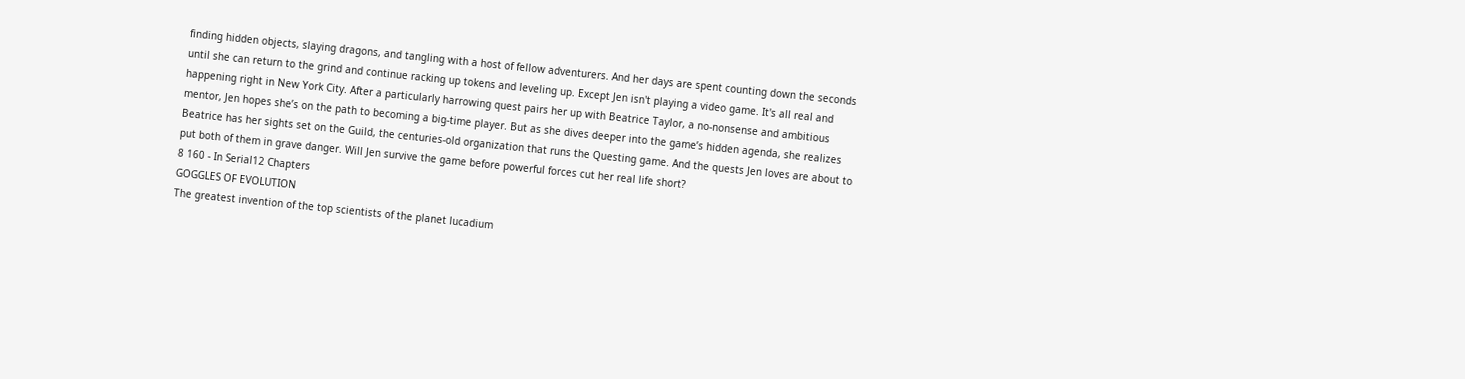finding hidden objects, slaying dragons, and tangling with a host of fellow adventurers. And her days are spent counting down the seconds until she can return to the grind and continue racking up tokens and leveling up. Except Jen isn't playing a video game. It's all real and happening right in New York City. After a particularly harrowing quest pairs her up with Beatrice Taylor, a no-nonsense and ambitious mentor, Jen hopes she’s on the path to becoming a big-time player. But as she dives deeper into the game’s hidden agenda, she realizes Beatrice has her sights set on the Guild, the centuries-old organization that runs the Questing game. And the quests Jen loves are about to put both of them in grave danger. Will Jen survive the game before powerful forces cut her real life short?
8 160 - In Serial12 Chapters
GOGGLES OF EVOLUTION
The greatest invention of the top scientists of the planet lucadium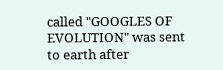called "GOOGLES OF EVOLUTION" was sent to earth after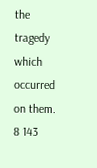the tragedy which occurred on them.
8 143